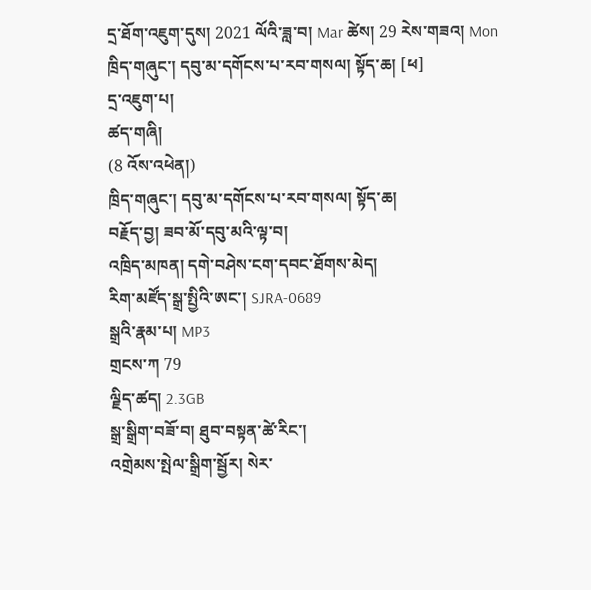དྲ་ཐོག་འཇུག་དུས། 2021 ལོའི་ཟླ་བ། Mar ཚེས། 29 རེས་གཟའ། Mon
ཁྲིད་གཞུང་། དབུ་མ་དགོངས་པ་རབ་གསལ། སྟོད་ཆ། [ཕ]
དྲ་འཇུག་པ།
ཚད་གཞི།
(8 འོས་འཕེན།)
ཁྲིད་གཞུང་། དབུ་མ་དགོངས་པ་རབ་གསལ། སྟོད་ཆ།
བརྗོད་བྱ། ཟབ་མོ་དབུ་མའི་ལྟ་བ།
འཁྲིད་མཁན། དགེ་བཤེས་ངག་དབང་ཐོགས་མེད།
རིག་མཛོད་སྒྲ་སྤྱིའི་ཨང་། SJRA-0689
སྒྲའི་རྣམ་པ། MP3
གྲངས་ཀ 79
ལྗིད་ཚད། 2.3GB
སྒྲ་སྒྲིག་བཟོ་བ། ཐུབ་བསྟན་ཚེ་རིང་།
འགྲེམས་སྤེལ་སྒྲིག་སྦྱོར། སེར་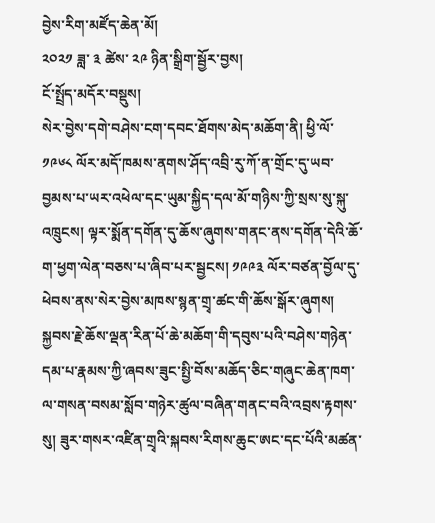བྱེས་རིག་མཛོད་ཆེན་མོ།
༢༠༢༡ ཟླ་ ༣ ཚེས་ ༢༩ ཉིན་སྒྲིག་སྦྱོར་བྱས།
ངོ་སྤྲོད་མདོར་བསྡུས།
སེར་བྱེས་དགེ་བཤེས་ངག་དབང་ཐོགས་མེད་མཆོག་ནི། ཕྱི་ལོ་ ༡༩༦༨ ལོར་མདོ་ཁམས་ནགས་ཤོད་འབྲི་རུ་ཀོ་ན་གྲོང་དུ་ཡབ་བྱམས་པ་ཡར་འཕེལ་དང་ཡུམ་སྐྱིད་དལ་མོ་གཉིས་ཀྱི་སྲས་སུ་སྐུ་འཁྲུངས། ལྟར་སྨོན་དགོན་དུ་ཆོས་ཞུགས་གནང་ནས་དགོན་དེའི་ཆོ་ག་ཕྱག་ལེན་བཅས་པ་ཞིབ་པར་སྦྱངས། ༡༩༩༣ ལོར་བཙན་བྱོལ་དུ་ཕེབས་ནས་སེར་བྱེས་མཁས་སྙན་གྲྭ་ཚང་གི་ཆོས་སྒོར་ཞུགས། སྐྱབས་རྗེ་ཆོས་ལྡན་རིན་པོ་ཆེ་མཆོག་གི་དབུས་པའི་བཤེས་གཉེན་དམ་པ་རྣམས་ཀྱི་ཞབས་ཟུང་སྤྱི་བོས་མཆོད་ཅིང་གཞུང་ཆེན་ཁག་ལ་གསན་བསམ་སློབ་གཉེར་ཚུལ་བཞིན་གནང་བའི་འབྲས་རྟགས་སུ། ཟུར་གསར་འཛིན་གྲྭའི་སྐབས་རིགས་ཆུང་ཨང་དང་པོའི་མཚན་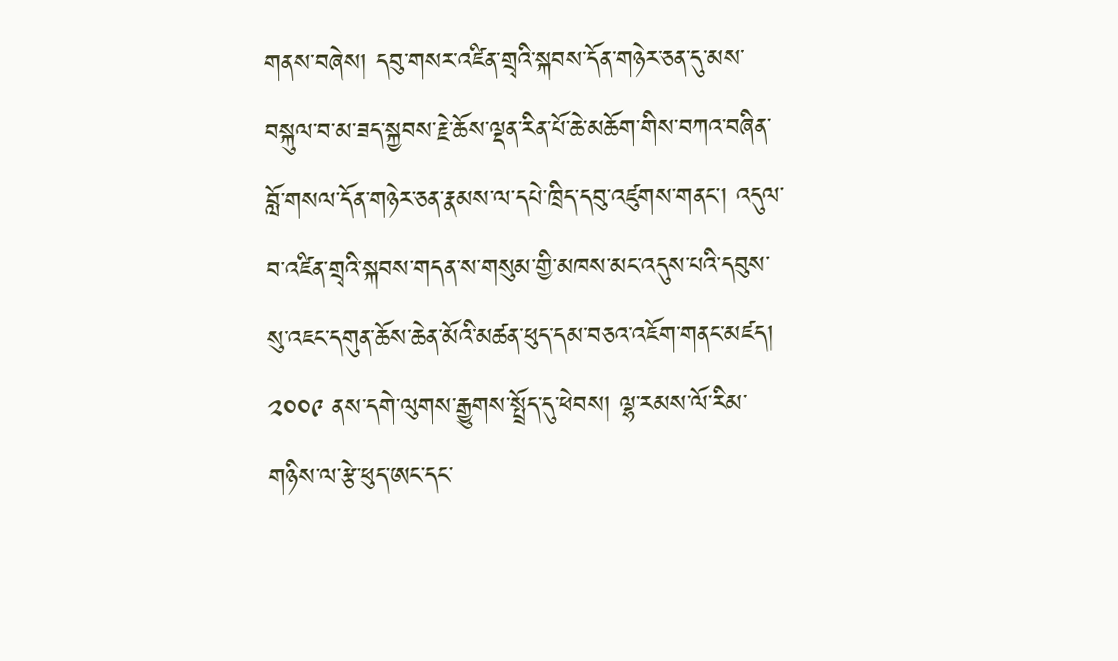གནས་བཞེས། དབུ་གསར་འཛིན་གྲྭའི་སྐབས་དོན་གཉེར་ཅན་དུ་མས་བསྐུལ་བ་མ་ཟད་སྐྱབས་རྗེ་ཆོས་ལྡན་རིན་པོ་ཆེ་མཆོག་གིས་བཀའ་བཞིན་བློ་གསལ་དོན་གཉེར་ཅན་རྣམས་ལ་དཔེ་ཁྲིད་དབུ་འཛུགས་གནང་། འདུལ་བ་འཛིན་གྲྭའི་སྐབས་གདན་ས་གསུམ་གྱི་མཁས་མང་འདུས་པའི་དབུས་སུ་འཇང་དགུན་ཆོས་ཆེན་མོའི་མཚན་ཕུད་དམ་བཅའ་འཇོག་གནང་མཛད། ༢༠༠༩ ནས་དགེ་ལུགས་རྒྱུགས་སྤྲོད་དུ་ཕེབས། ལྷ་རམས་ལོ་རིམ་གཉིས་ལ་རྩེ་ཕུད་ཨང་དང་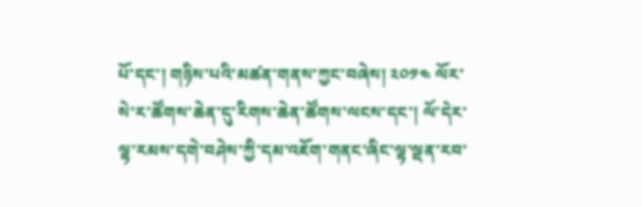པོ་དང་། གཉིས་པའི་མཚན་གནས་ཀྱང་བཞེས། ༢༠༡༤ ལོར་སེ་ར་ཚོགས་ཆེན་དུ་རིགས་ཆེན་ཚོགས་ལངས་དང་། ལོ་དེར་ལྷ་རམས་དགེ་བཤེས་ཀྱི་དམ་འཇོག་གནང་ཞིང་ལྷ་ལྡན་རབ་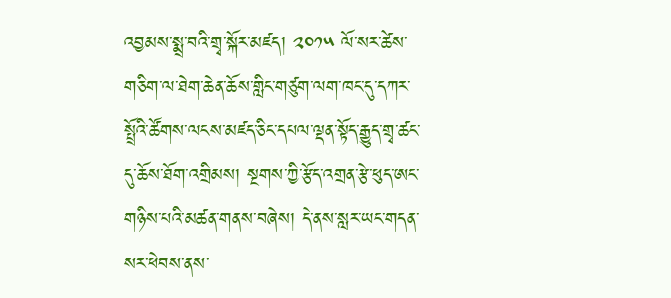འབྱམས་སྨྲ་བའི་གྲྭ་སྐོར་མཛད། ༢༠༡༥ ལོ་སར་ཚེས་གཅིག་ལ་ཐེག་ཆེན་ཆོས་གླིང་གཙུག་ལག་ཁང་དུ་དཀར་སྤྲོའི་ཚོགས་ལངས་མཛད་ཅིང་དཔལ་ལྡན་སྟོད་རྒྱུད་གྲྭ་ཚང་དུ་ཆོས་ཐོག་འགྲིམས། སྔགས་ཀྱི་རྩོད་འགྲན་རྩེ་ཕུད་ཨང་གཉིས་པའི་མཚན་གནས་བཞེས། དེ་ནས་སླར་ཡང་གདན་སར་ཕེབས་ནས་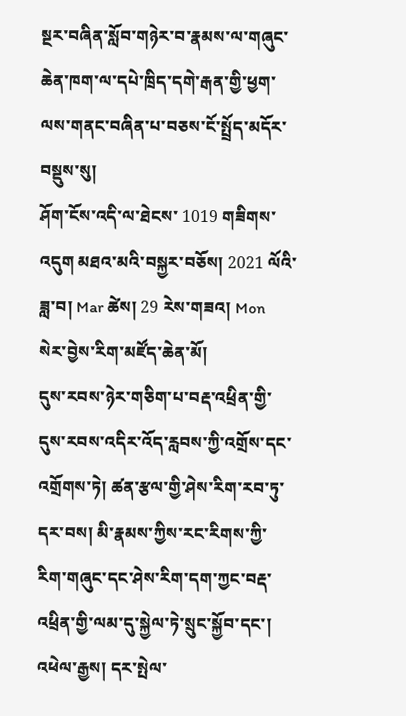སྔར་བཞིན་སློབ་གཉེར་བ་རྣམས་ལ་གཞུང་ཆེན་ཁག་ལ་དཔེ་ཁྲིད་དགེ་རྒན་གྱི་ཕྱག་ལས་གནང་བཞིན་པ་བཅས་ངོ་སྤྲོད་མདོར་བསྡུས་སུ།
ཤོག་ངོས་འདི་ལ་ཐེངས་ 1019 གཟིགས་འདུག མཐའ་མའི་བསྐྱར་བཅོས། 2021 ལོའི་ཟླ་བ། Mar ཚེས། 29 རེས་གཟའ། Mon
སེར་བྱེས་རིག་མཛོད་ཆེན་མོ།
དུས་རབས་ཉེར་གཅིག་པ་བརྡ་འཕྲིན་གྱི་དུས་རབས་འདིར་འོད་རླབས་ཀྱི་འགྲོས་དང་འགྲོགས་ཏེ། ཚན་རྩལ་གྱི་ཤེས་རིག་རབ་ཏུ་དར་བས། མི་རྣམས་ཀྱིས་རང་རིགས་ཀྱི་རིག་གཞུང་དང་ཤེས་རིག་དག་ཀྱང་བརྡ་འཕྲིན་གྱི་ལམ་དུ་སྐྱེལ་ཏེ་སྲུང་སྐྱོབ་དང་། འཕེལ་རྒྱས། དར་སྤེལ་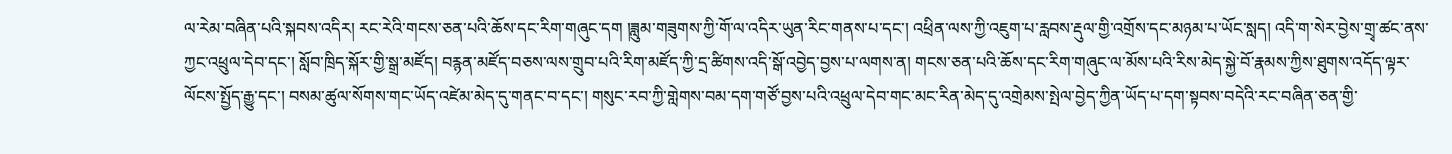ལ་རེམ་བཞིན་པའི་སྐབས་འདིར། རང་རེའི་གངས་ཅན་པའི་ཆོས་དང་རིག་གཞུང་དག །ཟླུམ་གཟུགས་ཀྱི་གོ་ལ་འདིར་ཡུན་རིང་གནས་པ་དང་། འཕྲིན་ལས་ཀྱི་འཇུག་པ་རླབས་རྡུལ་གྱི་འགྲོས་དང་མཉམ་པ་ཡོང་སླད། འདི་ག་སེར་བྱེས་གྲྭ་ཚང་ནས་ཀྱང་འཕྲུལ་དེབ་དང་། སློབ་ཁྲིད་སྐོར་གྱི་སྒྲ་མཛོད། བརྙན་མཛོད་བཅས་ལས་གྲུབ་པའི་རིག་མཛོད་ཀྱི་དྲ་ཚིགས་འདི་སྒོ་འབྱེད་བྱས་པ་ལགས་ན། གངས་ཅན་པའི་ཆོས་དང་རིག་གཞུང་ལ་མོས་པའི་རིས་མེད་སྐྱེ་བོ་རྣམས་ཀྱིས་ཐུགས་འདོད་ལྟར་ལོངས་སྤྱོད་རྒྱུ་དང་། བསམ་ཚུལ་སོགས་གང་ཡོད་འཛེམ་མེད་དུ་གནང་བ་དང་། གསུང་རབ་ཀྱི་གླེགས་བམ་དག་གཙོ་བྱས་པའི་འཕྲུལ་དེབ་གང་མང་རིན་མེད་དུ་འགྲེམས་སྤེལ་བྱེད་ཀྱིན་ཡོད་པ་དག་སྟབས་བདེའི་རང་བཞིན་ཅན་གྱི་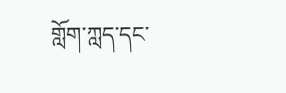གློག་ཀླད་དང་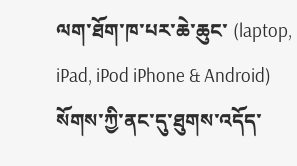ལག་ཐོག་ཁ་པར་ཆེ་ཆུང་ (laptop, iPad, iPod iPhone & Android) སོགས་ཀྱི་ནང་དུ་ཐུགས་འདོད་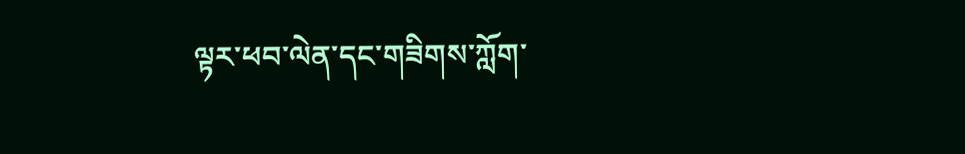ལྟར་ཕབ་ལེན་དང་གཟིགས་ཀློག་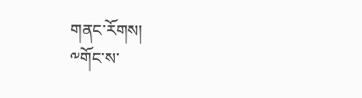གནང་རོགས།
༸གོང་ས་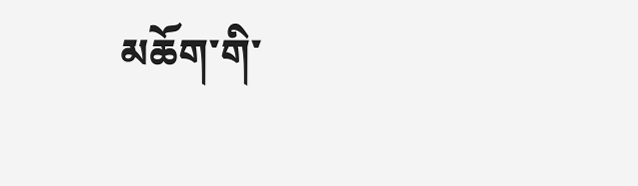མཆོག་གི་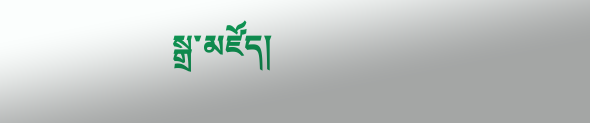སྒྲ་མཛོད།